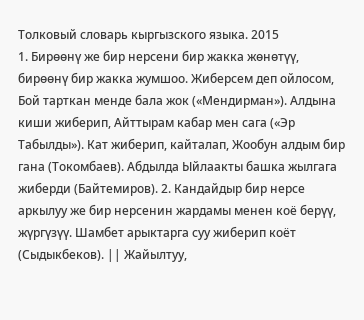Толковый словарь кыргызского языка. 2015
1. Бирөөнү же бир нерсени бир жакка жөнөтүү, бирөөнү бир жакка жумшоо. Жиберсем деп ойлосом, Бой тарткан менде бала жок («Мендирман»). Алдына киши жиберип, Айттырам кабар мен сага («Эр Табылды»). Кат жиберип, кайталап, Жообун алдым бир гана (Токомбаев). Абдылда Ыйлаакты башка жылгага жиберди (Байтемиров). 2. Кандайдыр бир нерсе аркылуу же бир нерсенин жардамы менен коё берүү, жүргүзүү. Шамбет арыктарга суу жиберип коёт (Сыдыкбеков). || Жайылтуу,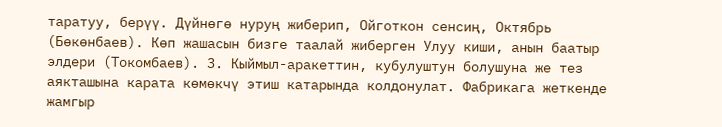таратуу, берүү. Дүйнөгө нуруң жиберип, Ойготкон сенсиң, Октябрь (Бөкөнбаев). Көп жашасын бизге таалай жиберген Улуу киши, анын баатыр элдери (Токомбаев). 3. Кыймыл-аракеттин, кубулуштун болушуна же тез аякташына карата көмөкчү этиш катарында колдонулат. Фабрикага жеткенде жамгыр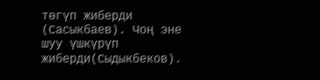төгүп жиберди (Сасыкбаев). Чоң эне шуу үшкүрүп жиберди(Сыдыкбеков).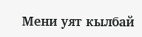Мени уят кылбай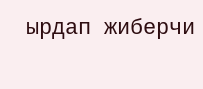ырдап жиберчи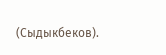(Сыдыкбеков).